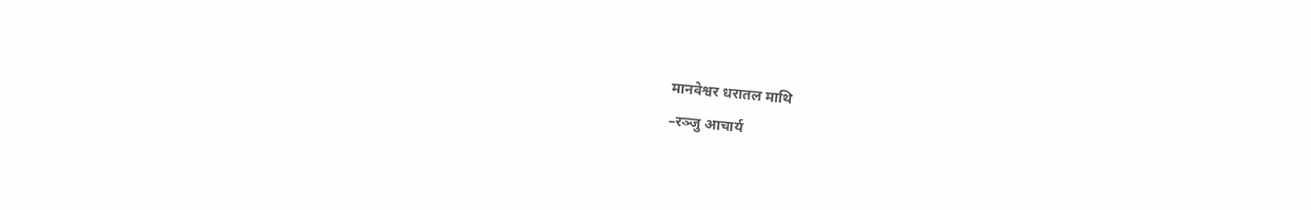मानवेश्वर धरातल माथि
–रञ्जु आचार्य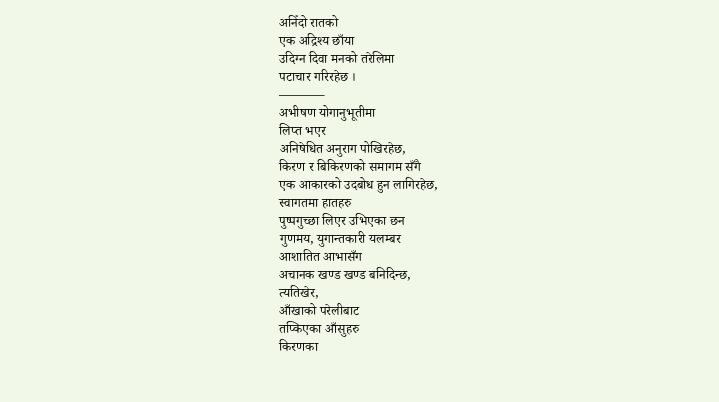अनिँदो रातको
एक अद्रिश्य छाँया
उदिग्न दिवा मनको तरेलिमा
पटाचार गरिरहेछ ।
———–
अभीषण योगानुभूतीमा
लिप्त भएर
अनिषेधित अनुराग पोखिरहेछ,
किरण र बिकिरणको समागम सँगै
एक आकारको उदबोध हुन लागिरहेछ,
स्वागतमा हातहरु
पुष्पगुच्छा लिएर उभिएका छन
गुणमय, युगान्तकारी यलम्बर
आशातित आभासँग
अचानक खण्ड खण्ड बनिदिन्छ,
त्यतिखेर,
आँखाको परेलीबाट
तप्किएका आँसुहरु
किरणका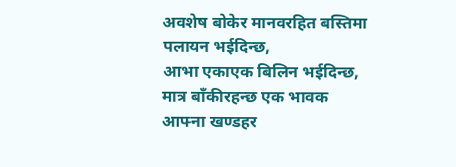अवशेष बोकेर मानवरहित बस्तिमा
पलायन भईदिन्छ,
आभा एकाएक बिलिन भईदिन्छ,
मात्र बाँकीरहन्छ एक भावक
आफ्ना खण्डहर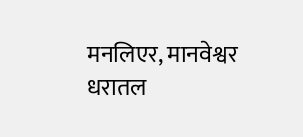मनलिएर, मानवेश्वर धरातल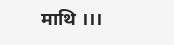माथि ।।।